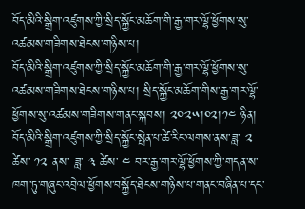བོད་མིའི་སྒྲིག་འཛུགས་ཀྱི་སྲིད་སྐྱོང་མཆོག་གི་རྒྱ་གར་ལྷོ་ཕྱོགས་སུ་འཚམས་གཟིགས་ཐེངས་གཉིས་པ།
བོད་མིའི་སྒྲིག་འཛུགས་ཀྱི་སྲིད་སྐྱོང་མཆོག་གི་རྒྱ་གར་ལྷོ་ཕྱོགས་སུ་འཚམས་གཟིགས་ཐེངས་གཉིས་པ། སྲིད་སྐྱོང་མཆོག་གིས་རྒྱ་གར་ལྷོ་ཕྱོགས་སུ་འཚམས་གཟིགས་གནང་སྐབས། ༢༠༢༥།༠༢།༡༤ ཉིན།
བོད་མིའི་སྒྲིག་འཛུགས་ཀྱི་སྲིད་སྐྱོང་སྤེན་པ་ཚེ་རིང་ལགས་ནས་ཟླ་ ༢ ཚེས་ ༡༢ ནས་ ཟླ་ ༣ ཚེས་ ༤ བར་རྒྱ་གར་ལྷོ་ཕྱོགས་ཀྱི་གདན་ས་ཁག་ཏུ་གཞུང་འབྲེལ་ཕྱོགས་བསྐྱོད་ཐེངས་གཉིས་པ་གནང་བཞིན་པ་དང་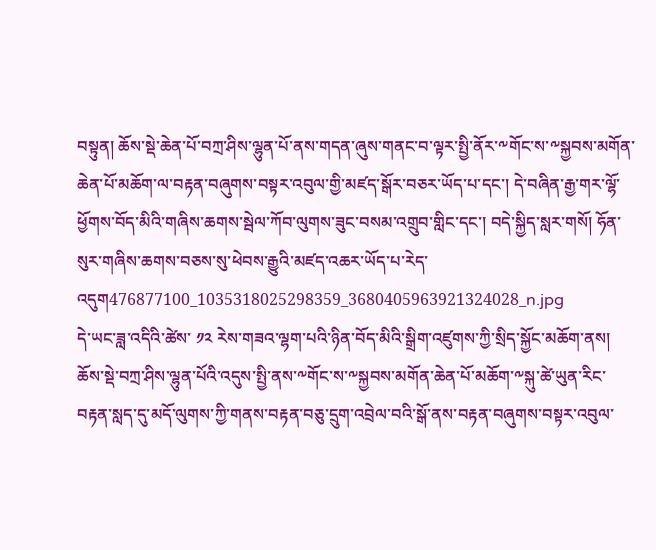བསྟུན། ཆོས་སྡེ་ཆེན་པོ་བཀྲ་ཤིས་ལྷུན་པོ་ནས་གདན་ཞུས་གནང་བ་ལྟར་སྤྱི་ནོར་༸གོང་ས་༸སྐྱབས་མགོན་ཆེན་པོ་མཆོག་ལ་བརྟན་བཞུགས་བསྟར་འབུལ་གྱི་མཛད་སྒོར་བཅར་ཡོད་པ་དང་། དེ་བཞིན་རྒྱ་གར་ལྷོ་ཕྱོགས་བོད་མིའི་གཞིས་ཆགས་སྦེལ་ཀོབ་ལུགས་ཟུང་བསམ་འགྲུབ་གླིང་དང་། བདེ་སྐྱིད་སླར་གསོ། ཧོན་སུར་གཞིས་ཆགས་བཅས་སུ་ཕེབས་རྒྱུའི་མཛད་འཆར་ཡོད་པ་རེད་འདུག476877100_1035318025298359_3680405963921324028_n.jpg
དེ་ཡང་ཟླ་འདིའི་ཚེས་ ༡༢ རེས་གཟའ་ལྷག་པའི་ཉིན་བོད་མིའི་སྒྲིག་འཛུགས་ཀྱི་སྲིད་སྐྱོང་མཆོག་ནས། ཆོས་སྡེ་བཀྲ་ཤིས་ལྷུན་པོའི་འདུས་སྤྱི་ནས་༸གོང་ས་༸སྐྱབས་མགོན་ཆེན་པོ་མཆོག་༸སྐུ་ཚེ་ཡུན་རིང་བརྟན་སླད་དུ་མདོ་ལུགས་ཀྱི་གནས་བརྟན་བཅུ་དྲུག་འབྲེལ་བའི་སྒོ་ནས་བརྟན་བཞུགས་བསྟར་འབུལ་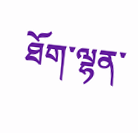ཐོག་ལྷན་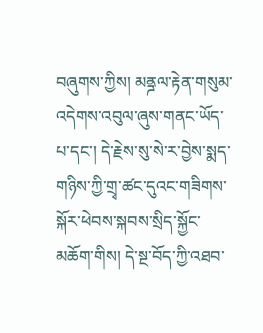བཞུགས་ཀྱིས། མནྜལ་རྟེན་གསུམ་འདེགས་འབུལ་ཞུས་གནང་ཡོད་པ་དང་། དེ་རྗེས་སུ་སེ་ར་བྱེས་སྨད་གཉིས་ཀྱི་གྲྭ་ཚང་དུའང་གཟིགས་སྐོར་ཕེབས་སྐབས་སྲིད་སྐྱོང་མཆོག་གིས། དེ་སྔ་བོད་ཀྱི་འཐབ་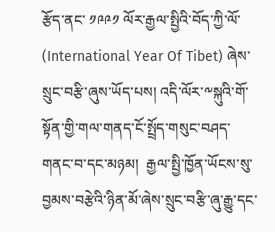རྩོད་ནང་ ༡༩༩༡ ལོར་རྒྱལ་སྤྱིའི་བོད་ཀྱི་ལོ་ (International Year Of Tibet) ཞེས་སྲུང་བརྩི་ཞུས་ཡོད་པས། འདི་ལོར་༸སྐུའི་གོ་སྟོན་གྱི་གལ་གནད་ངོ་སྤྲོད་གསུང་བཤད་གནང་བ་དང་མཉམ།  རྒྱལ་སྤྱི་ཁྱོན་ཡོངས་སུ་བྱམས་བརྩེའི་ཉིན་མོ་ཞེས་སྲུང་བརྩི་ཞུ་རྒྱུ་དང་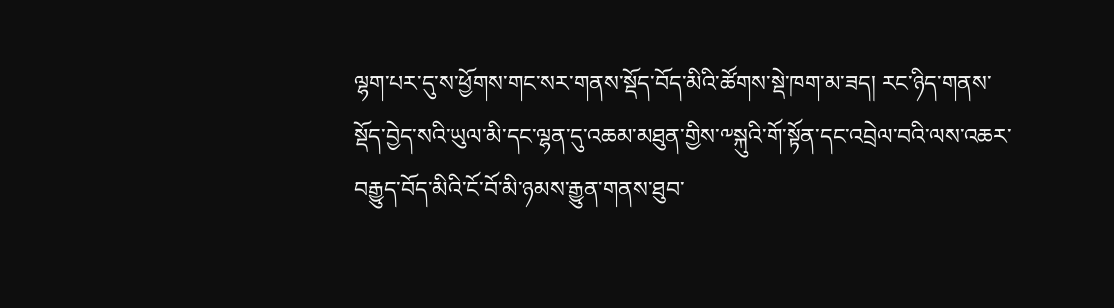ལྷག་པར་དུ་ས་ཕྱོགས་གང་སར་གནས་སྡོད་བོད་མིའི་ཚོགས་སྡེ་ཁག་མ་ཟད། རང་ཉིད་གནས་སྡོད་བྱེད་སའི་ཡུལ་མི་དང་ལྷན་དུ་འཆམ་མཐུན་གྱིས་༸སྐུའི་གོ་སྟོན་དང་འབྲེལ་བའི་ལས་འཆར་བརྒྱུད་བོད་མིའི་ངོ་བོ་མི་ཉམས་རྒྱུན་གནས་ཐུབ་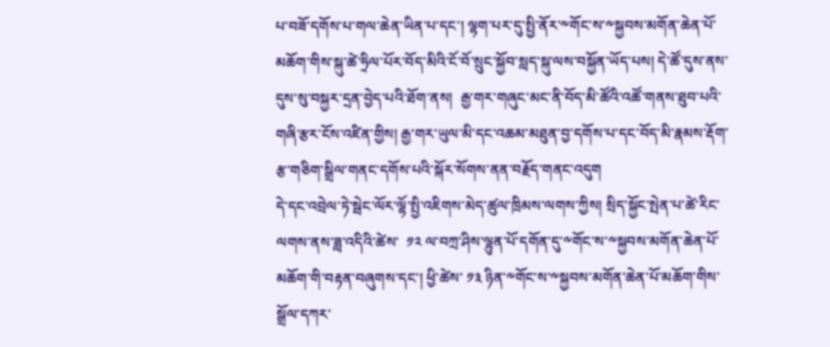པ་བཟོ་དགོས་པ་གལ་ཆེན་ཡིན་པ་དང་། ལྷག་པར་དུ་སྤྱི་ནོར་༸གོང་ས་༸སྐྱབས་མགོན་ཆེན་པོ་མཆོག་གིས་སྐུ་ཚེ་ཧྲིལ་པོར་བོད་མིའི་ངོ་བོ་སྲུང་སྐྱོབ་སླད་སྐུ་ལས་བསྐྱོན་ཡོད་པས། དེ་ཚོ་དུས་ནས་དུས་སུ་བསྐྱར་དྲན་བྱེད་པའི་ཐོག་ནས།  རྒྱ་གར་གཞུང་མང་ནི་བོད་མི་ཚོའི་འཚོ་གནས་ཐུབ་པའི་གཞི་རྩར་ངོས་འཛིན་གྱིས། རྒྱ་གར་ཡུལ་མི་དང་འཆམ་མཐུན་བྱ་དགོས་པ་དང་བོད་མི་རྣམས་རྡོག་རྩ་གཅིག་སྒྲིལ་གནང་དགོས་པའི་སྐོར་སོགས་ནན་བརྗོད་གནང་འདུག
དེ་དང་འབྲེལ་ཏེ་སྦེང་ལོར་ལྷོ་སྤྱི་འཇིགས་མེད་ཚུལ་ཁྲིམས་ལགས་ཀྱིས། སྲིད་སྐྱོང་སྤེན་པ་ཚེ་རིང་ལགས་ནས་ཟླ་འདིའི་ཚེས་  ༡༢ ལ་བཀྲ་ཤིས་ལྷུན་པོ་དགོན་དུ་༸གོང་ས་༸སྐྱབས་མགོན་ཆེན་པོ་མཆོག་གི་བརྟན་བཞུགས་དང་། ཕྱི་ཚེས་ ༡༣ ཉིན་༸གོང་ས་༸སྐྱབས་མགོན་ཆེན་པོ་མཆོག་གིས་སྒྲོལ་དཀར་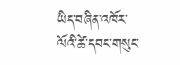ཡིད་བཞིན་འཁོར་ལོའི་ཚེ་དབང་གསུང་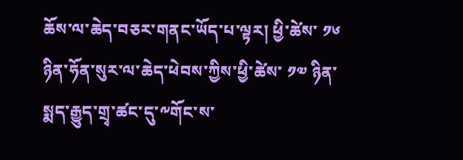ཆོས་ལ་ཆེད་བཅར་གནང་ཡོད་པ་ལྟར། ཕྱི་ཚེས་ ༡༦ ཉིན་ཧོན་སུར་ལ་ཆེད་ཕེབས་ཀྱིས་ཕྱི་ཚེས་ ༡༧ ཉིན་སྨད་རྒྱུད་གྲྭ་ཚང་དུ་༸གོང་ས་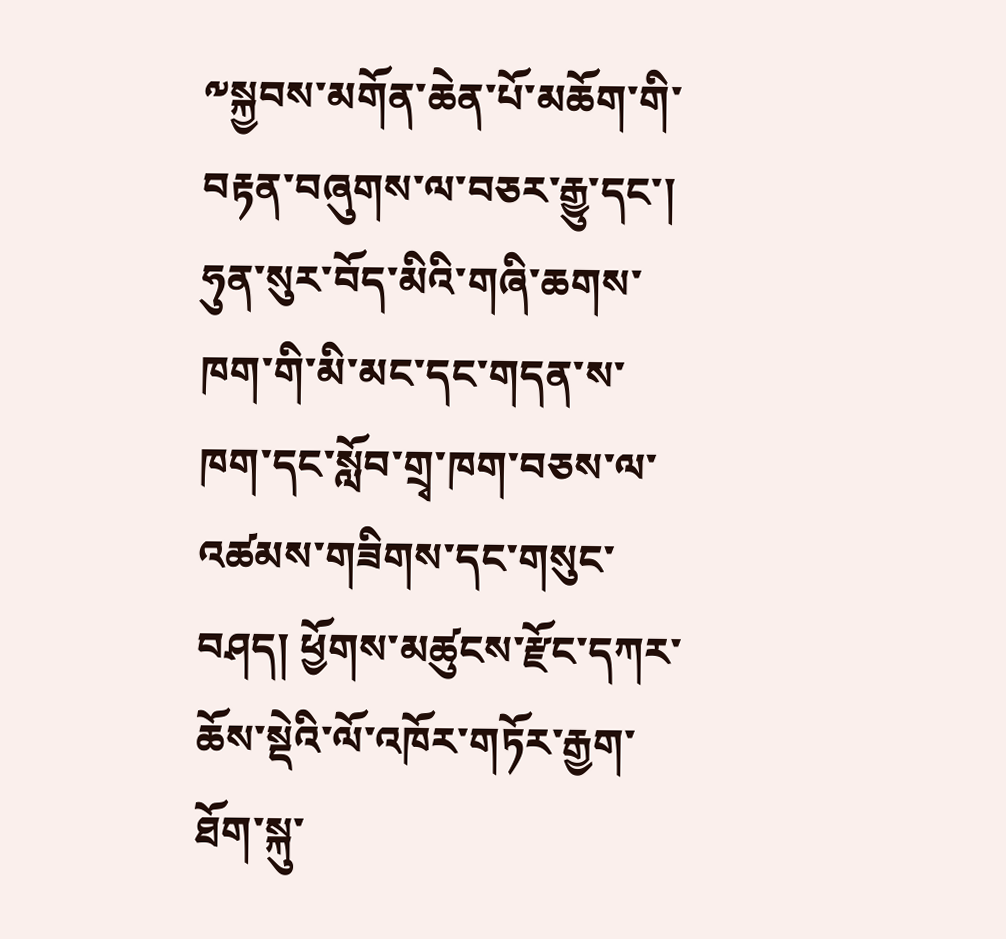༸སྐྱབས་མགོན་ཆེན་པོ་མཆོག་གི་བརྟན་བཞུགས་ལ་བཅར་རྒྱུ་དང་། ཧུན་སུར་བོད་མིའི་གཞི་ཆགས་ཁག་གི་མི་མང་དང་གདན་ས་ཁག་དང་སློབ་གྲྭ་ཁག་བཅས་ལ་འཚམས་གཟིགས་དང་གསུང་བཤད། ཕྱོགས་མཚུངས་རྫོང་དཀར་ཆོས་སྡེའི་ལོ་འཁོར་གཏོར་རྒྱག་ཐོག་སྐུ་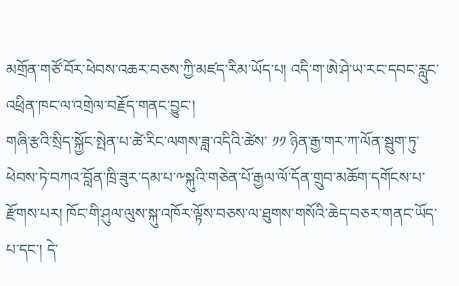མགྲོན་གཙོ་བོར་ཕེབས་འཆར་བཅས་ཀྱི་མཛད་རིམ་ཡོད་པ། འདི་ག་ཨེ་ཤེ་ཡ་རང་དབང་རླུང་འཕྲིན་ཁང་ལ་འགྲེལ་བརྗོད་གནང་བྱུང་།
གཞི་རྩའི་སྲིད་སྐྱོང་སྤེན་པ་ཚེ་རིང་ལགས་ཟླ་འདིའི་ཚེས་ ༡༡ ཉིན་རྒྱ་གར་ཀ་ལོན་སྦུག་ཏུ་ཕེབས་ཏེ་བཀའ་བློན་ཁྲི་ཟུར་དམ་པ་༸སྐུའི་གཅེན་པོ་རྒྱལ་ལོ་དོན་གྲུབ་མཆོག་དགོངས་པ་རྫོགས་པར། ཁོང་གི་ཤུལ་ལུས་སྐུ་འཁོར་ལྟོས་བཅས་ལ་ཐུགས་གསོའི་ཆེད་བཅར་གནང་ཡོད་པ་དང་། དེ་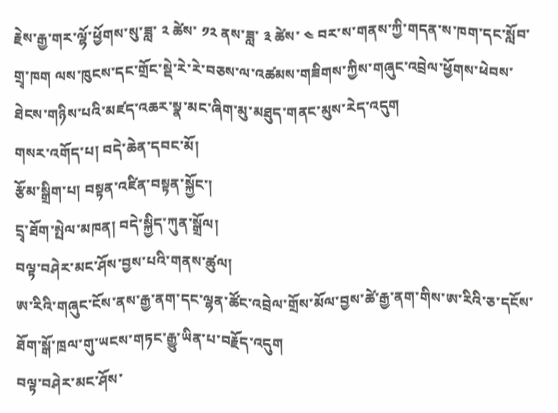རྗེས་རྒྱ་གར་ལྷོ་ཕྱོགས་སུ་ཟླ་ ༢ ཚེས་ ༡༢ ནས་ཟླ་ ༣ ཚེས་ ༤ བར་ས་གནས་ཀྱི་གདན་ས་ཁག་དང་སློབ་གྲྭ་ཁག ལས་ཁུངས་དང་གྲོང་སྡེ་རེ་རེ་བཅས་ལ་འཚམས་གཟིགས་ཀྱིས་གཞུང་འབྲེལ་ཕྱོགས་ཕེབས་ཐེངས་གཉིས་པའི་མཛད་འཆར་སྣ་མང་ཞིག་མུ་མཐུད་གནང་མུས་རེད་འདུག
གསར་འགོད་པ། བདེ་ཆེན་དབང་མོ།
རྩོམ་སྒྲིག་པ། བསྟན་འཛིན་བསྟན་སྐྱོང་།
དྲྭ་ཐོག་སྤེལ་མཁན། བདེ་སྐྱིད་ཀུན་སྒྲོལ།
བལྟ་བཤེར་མང་ཤོས་བྱས་པའི་གནས་ཚུལ།
ཨ་རིའི་གཞུང་ངོས་ནས་རྒྱ་ནག་དང་ལྷན་ཚོང་འབྲེལ་གྲོས་མོལ་བྱས་ཚེ་རྒྱ་ནག་གིས་ཨ་རིའི་ཅ་དངོས་ཐོག་སྒོ་ཁྲལ་གུ་ཡངས་གཏང་རྒྱུ་ཡིན་པ་བརྗོད་འདུག
བལྟ་བཤེར་མང་ཤོས་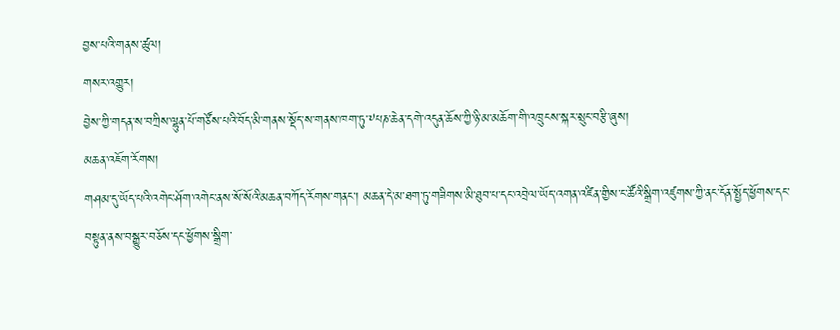བྱས་པའི་གནས་ཚུལ།
གསར་འགྱུར།
བྱེས་ཀྱི་གདན་ས་བཀྲིས་ལྷུན་པོ་གཙོས་པའི་བོད་མི་གནས་སྡོད་ས་གནས་ཁག་ཏུ་༸པཎ་ཆེན་དགེ་འདུན་ཆོས་ཀྱི་ཉི་མ་མཆོག་གི་འཁྲུངས་སྐར་སྲུང་བརྩི་ཞུས།
མཆན་འཇོག་རོགས།
གཤམ་དུ་ཡོད་པའི་འགེང་ཤོག་འགེང་ནས་སོ་སོའི་མཆན་བཀོད་རོགས་གནང་། མཆན་དེ་མ་ཐག་ཏུ་གཟིགས་མི་ཐུབ་པ་དང་འབྲེལ་ཡོད་འགན་འཛིན་གྱིས་ང་ཚོའི་སྒྲིག་འཛུགས་ཀྱི་ནང་དོན་སྤྱོད་ཕྱོགས་དང་བསྟུན་ནས་བསྒྱུར་བཅོས་དང་ཕྱོགས་སྒྲིག་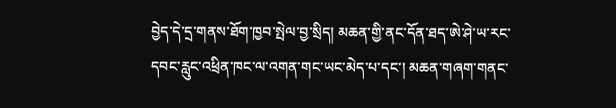བྱེད་དེ་དྲ་གནས་ཐོག་ཁྱབ་སྤེལ་བྱ་སྲིད། མཆན་གྱི་ནང་དོན་ཐད་ཨེ་ཤེ་ཡ་རང་དབང་རླུང་འཕྲིན་ཁང་ལ་འགན་གང་ཡང་མེད་པ་དང་། མཆན་གཞག་གནང་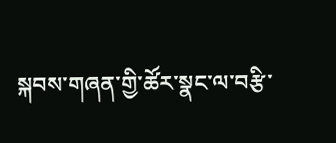སྐབས་གཞན་གྱི་ཚོར་སྣང་ལ་བརྩི་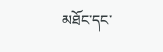མཐོང་དང་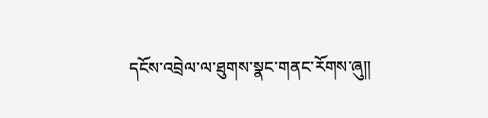དངོས་འབྲེལ་ལ་ཐུགས་སྣང་གནང་རོགས་ཞུ༎